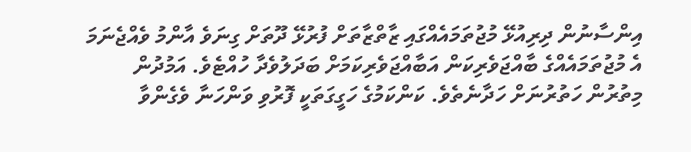އިންސާނުން ދިރިއުޅޭ މުޖުތަމައެއްގައި ޒާތްޒާތަށް ފުރުޅޭ ދޫތަށް ގިނަވެ އާންމު ވެއްޖެނަމަ އެ މުޖުތަމައެއްގެ ބާއްޖަވެރިކަން އަބާއްޖަވެރިކަމަށް ބަދަލުވެދާ ހުއްޓެވެ. އަމުދުން މިތުރުން ހަތުރުނަށް ހަދާނެތެވެ. ކަންކަމުގެ ހަގީގަތަކީ ފޮރުވި ވަންހަނާ ވެގެންވާ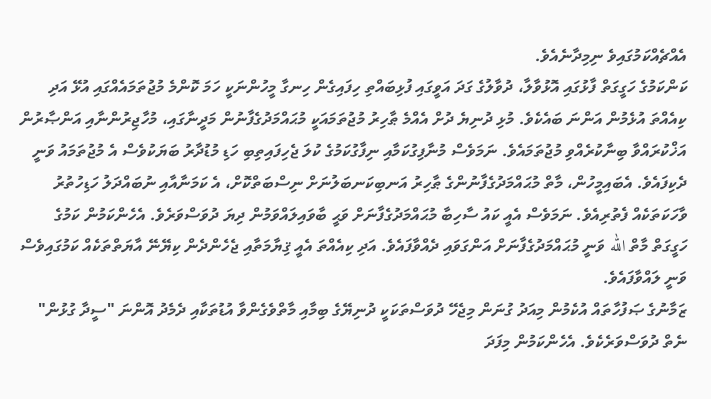އެއްޗެއްކަމުގައިވެ ނިމިދާނެއެވެ.
ކަންކަމުގެ ހަގީގަތް ފާޅުގައި އޮޅުވާލާ، ދުވާލުގެ ގަދަ އަވީގައި ފުޅިބައްތި ހިފައިގެން ހިނގާ މީހުންނަކީ ހަމަ ކޮންމެ މުޖުތަމައެއްގައި އުޅޭ އަދި ކިއެއްތަ އުޅެމުން އަންނަ ބައެކެވެ. މުޅި ދުނިޔެ ދުށް އެއްމެ ޠާހިރު މުޖުތަމައަކީ މުޙައްމަދުގެފާނުން މަދީނާގައި، މުހާޖިރުންނާއި އަންޞާރުން އަޚްކުރައްވާ ބިނާކުރެއްވި މުޖުތަމައެވެ. ނަމަވެސް މުނާފިގުކަމާއި ނިފާގުކަމުގެ ކުލަ ޖެހިފައިތިބި ހަޑި މުޑުދާރު ބަޔަކުވެސް އެ މުޖުތަމައު ވަނީ ދެކިފައެވެ. އެބައިމީހުން، މާތް މުޙައްމަދުގެފާނުންގެ ޠާހިރު އަނބިކަނބަލުނަށް ނިސްބަތްކޮށް، އެ ކަމަނާއާއި ނުބައްދަލު ހަޑިހުތުރު ވާހަކަތަކެއް ފެތުރިއެވެ. ނަމަވެސް އެއީ ކައު ސާހިބާ މުޙައްމަދުގެފާނަށް ވަޙީ ބާވައިލައްވަމުން ދިޔަ ދުވަސްވަރެވެ. އެހެންކަމުން ކަމުގެ ހަގީގަތް މާތް الله ވަނީ މުޙައްމަދުގެފާނަށް އަންގަވައި ދެއްވާފައެވެ. އަދި ކިއެއްތަ އެއީ ޤިޔާމަތާއި ޖެހެންދެން ކިޔޭނޭ އާޔަތްތަކެއް ކަމުގައިވެސް ވަނީ ލައްވާފައެވެ.
ޒަމާނުގެ ޞަފުހާތައް އުކެމުން މިއަދު ގުނަން މިޖެހޭ ދުވަސްތަކަކީ ދުނިޔޭގެ ބިމާއި މާތްވެގެންވާ އުޑުތަކާއި ދެމެދު އޮންނަ "ސީދާ ގުޅުން" ނެތް ދުވަސްވަރެކެވެ. އެހެންކަމުން މިފަދަ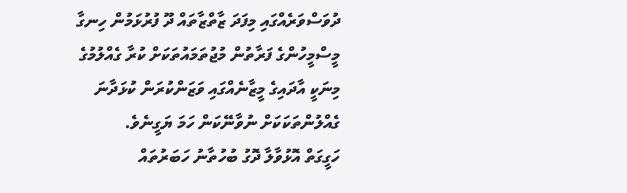ދުވަސްވަރެއްގައި މިފަދަ ޒާތްޒާތައް ދޫ ފުރުޅަމުން ހިނގާ މީސްމީހުންގެ ފަރާތުން މުޖުތަމައުތަކަށް ކުރާ ގެއްލުމުގެ މިނަކީ އާދައިގެ މީޒާނެއްގައި ވަޒަންކުރަން ކުޅަދާނަ ގެއްލުންތަކަކަށް ނުވާނޭކަން ހަމަ ޔަގީނެވެ.
ހަގީގަތް އޮޅުވާލާ ދޮގު ބުހުތާނު ހަބަރުތައް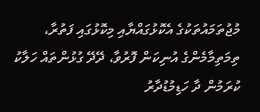މުޖުތަމައުތަކުގެ އެކޮޅުގައްޔާއި މިކޮޅުގައި ފަތުރާ، ތިމަތިމާމެންގެ އުނިކަން ފޮރުވާ، ދޭދޭ ގުޅުންތައް ހަލާކު ކުރަމުން ދާ ހަޑިމުޑުދާރު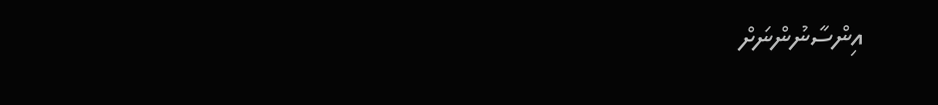އިންސާނުންނަށް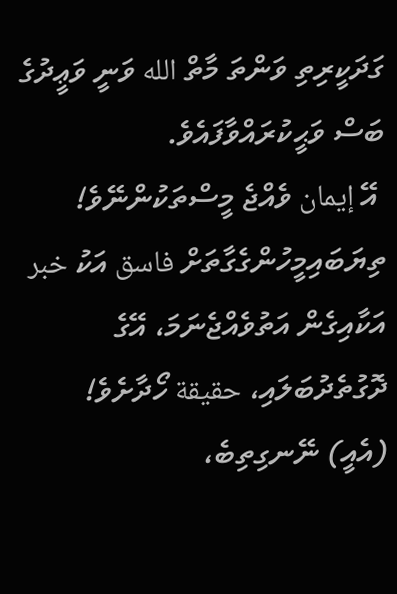ގަދަކީރިތި ވަންތަ މާތް الله ވަނީ ވަޢީދުގެ ބަސް ވަޙީކުރައްވާފައެވެ.
 އޭ إيمان ވެއްޖެ މީސްތަކުންނޭވެ! ތިޔަބައިމީހުންގެގާތަށް فاسق އަކު خبر އަކާއިގެން އަތުވެއްޖެނަމަ، އޭގެ ދޮގުތެދުބަލައި، حقيقة ހޯދާށެވެ! (އެއީ) ނޭނގިތިބެ،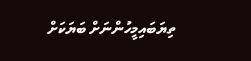ތިޔަބައިމީހުންނަށް ބަޔަކަށް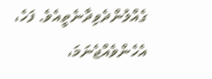ގެއްލުންދެވިދާނެތީއެވެ. ފަހެ، އެހެންވެއްޖެނަމަ،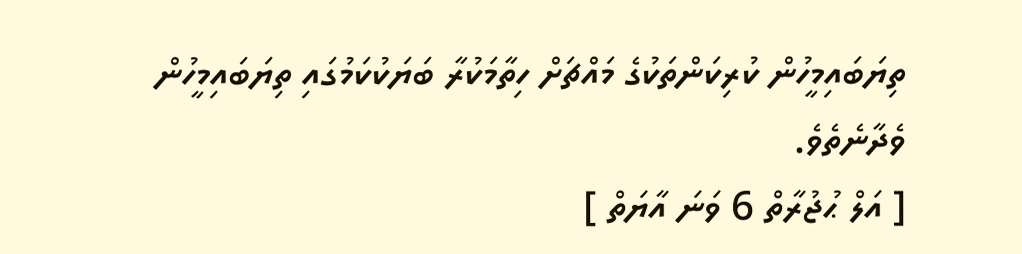ތިޔަބައިމީހުން ކުރިކަންތަކުގެ މައްޗަށް ހިތާމަކުރާ ބަޔަކުކަމުގައި ތިޔަބައިމީހުން ވެދާނެތެވެ.
[ އަލް ޙުޖުރާތް 6 ވަނަ އާޔަތް ]